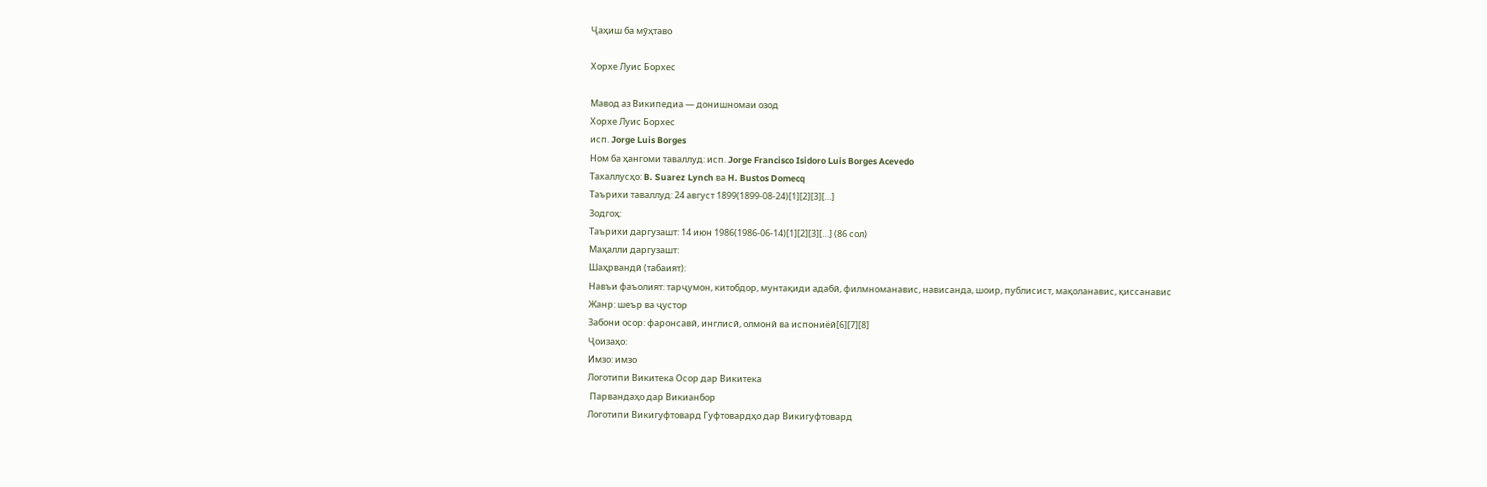Ҷаҳиш ба мӯҳтаво

Хорхе Луис Борхес

Мавод аз Википедиа — донишномаи озод
Хорхе Луис Борхес
исп. Jorge Luis Borges
Ном ба ҳангоми таваллуд: исп. Jorge Francisco Isidoro Luis Borges Acevedo
Тахаллусҳо: B. Suarez Lynch ва H. Bustos Domecq
Таърихи таваллуд: 24 август 1899(1899-08-24)[1][2][3][…]
Зодгоҳ:
Таърихи даргузашт: 14 июн 1986(1986-06-14)[1][2][3][…] (86 сол)
Маҳалли даргузашт:
Шаҳрвандӣ (табаият):
Навъи фаъолият: тарҷумон, китобдор, мунтақиди адабӣ, филмноманавис, нависанда, шоир, публисист, мақоланавис, қиссанавис
Жанр: шеър ва ҷустор
Забони осор: фаронсавӣ, инглисӣ, олмонӣ ва испониёӣ[6][7][8]
Ҷоизаҳо:
Имзо: имзо
Логотипи Викитека Осор дар Викитека
 Парвандаҳо дар Викианбор
Логотипи Викигуфтовард Гуфтовардҳо дар Викигуфтовард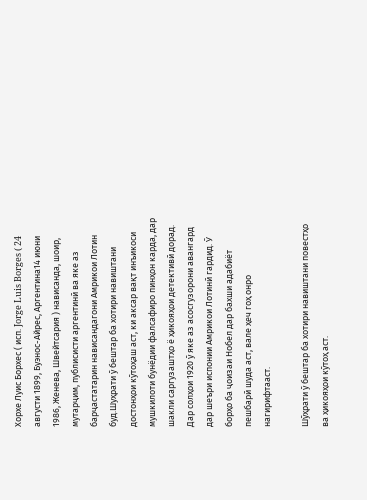Хорхе Луис Борхес ( исп. Jorge Luis Borges ( 24 августи 1899, Буэнос-Айрес, Аргентина14 июни 1986, Женева, Швейтсария ) нависанда, шоир, мутарҷим, публисисти аргентинӣ ва яке аз барҷастатарин нависандагони Амрикои Лотин буд.Шуҳрати ӯ бештар ба хотири навиштани достонҳои кӯтоҳаш аст, ки аксар вақт инъикоси мушкилоти бунёдии фалсафиро пинҳон карда, дар шакли саргузаштҳо ё ҳикояҳои детективӣ дорад. Дар солҳои 1920 ӯ яке аз асосгузорони авангард дар шеъри испонии Амрикои Лотинӣ гардид. Ӯ борҳо ба ҷоизаи Нобел дар бахши адабиёт пешбарӣ шуда аст, вале ҳеч гоҳ онро нагирифтааст.

Шӯҳрати ӯ бештар ба хотири навиштани повестҳо ва ҳикояҳои кӯтоҳ аст.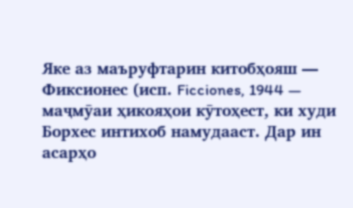Яке аз маъруфтарин китобҳояш — Фиксионес (исп. Ficciones, 1944 — маҷмӯаи ҳикояҳои кӯтоҳест, ки худи Борхес интихоб намудааст. Дар ин асарҳо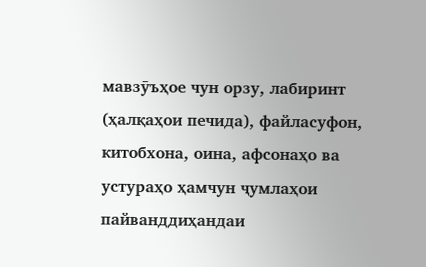мавзӯъҳое чун орзу, лабиринт (ҳалқаҳои печида), файласуфон, китобхона, оина, афсонаҳо ва устураҳо ҳамчун ҷумлаҳои пайванддиҳандаи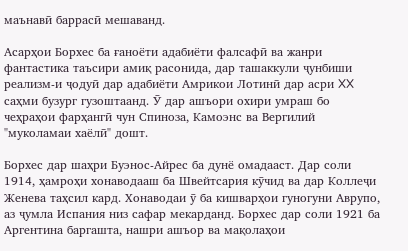маънавӣ баррасӣ мешаванд.

Асарҳои Борхес ба ғаноёти адабиёти фалсафӣ ва жанри фантастика таъсири амиқ расонида, дар ташаккули ҷунбиши реализм-и ҷодуӣ дар адабиёти Амрикои Лотинӣ дар асри XX саҳми бузург гузоштаанд. Ӯ дар ашъори охири умраш бо чеҳраҳои фарҳангӣ чун Спиноза, Камоэнс ва Вергилий "муколамаи хаёлӣ" дошт.

Борхес дар шаҳри Буэнос-Айрес ба дунё омадааст. Дар соли 1914, ҳамроҳи хонаводааш ба Швейтсария кӯчид ва дар Коллеҷи Женева таҳсил кард. Хонаводаи ӯ ба кишварҳои гуногуни Аврупо, аз ҷумла Испания низ сафар мекарданд. Борхес дар соли 1921 ба Аргентина баргашта, нашри ашъор ва мақолаҳои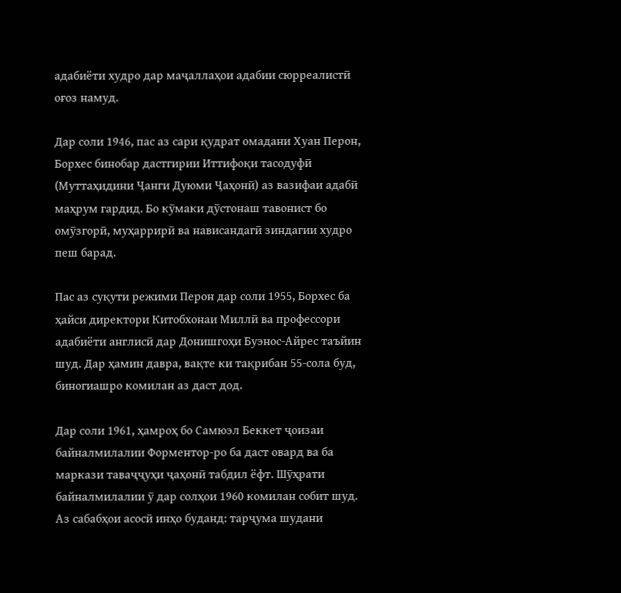адабиёти худро дар маҷаллаҳои адабии сюрреалистӣ оғоз намуд.

Дар соли 1946, пас аз сари қудрат омадани Хуан Перон, Борхес бинобар дастгирии Иттифоқи тасодуфӣ (Муттаҳидини Ҷанги Дуюми Ҷаҳонӣ) аз вазифаи адабӣ маҳрум гардид. Бо кӯмаки дӯстонаш тавонист бо омӯзгорӣ, муҳаррирӣ ва нависандагӣ зиндагии худро пеш барад.

Пас аз суқути режими Перон дар соли 1955, Борхес ба ҳайси директори Китобхонаи Миллӣ ва профессори адабиёти англисӣ дар Донишгоҳи Буэнос-Айрес таъйин шуд. Дар ҳамин давра, вақте ки тақрибан 55-сола буд, биногиашро комилан аз даст дод.

Дар соли 1961, ҳамроҳ бо Самюэл Беккет ҷоизаи байналмилалии Форментор-ро ба даст овард ва ба маркази таваҷҷуҳи ҷаҳонӣ табдил ёфт. Шӯҳрати байналмилалии ӯ дар солҳои 1960 комилан собит шуд. Аз сабабҳои асосӣ инҳо буданд: тарҷума шудани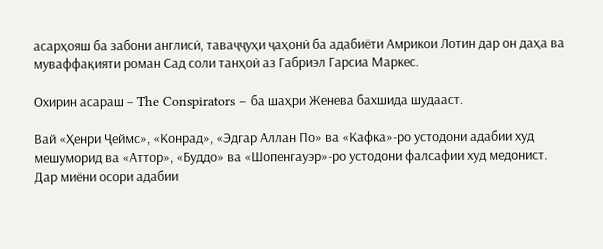асарҳояш ба забони англисӣ, таваҷҷуҳи ҷаҳонӣ ба адабиёти Амрикои Лотин дар он даҳа ва муваффақияти роман Сад соли танҳоӣ аз Габриэл Гарсиа Маркес.

Охирин асараш – The Conspirators – ба шаҳри Женева бахшида шудааст.

Вай «Ҳенри Ҷеймс», «Конрад», «Эдгар Аллан По» ва «Кафка»-ро устодони адабии худ мешуморид ва «Аттор», «Буддо» ва «Шопенгауэр»-ро устодони фалсафии худ медонист. Дар миёни осори адабии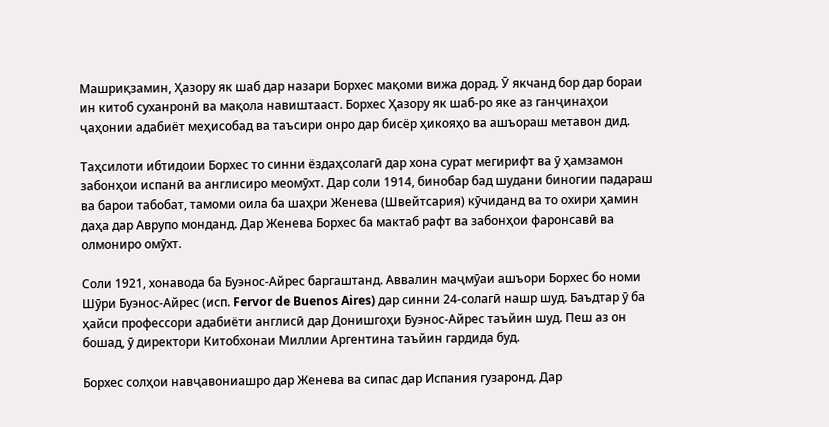Машриқзамин, Ҳазору як шаб дар назари Борхес мақоми вижа дорад. Ӯ якчанд бор дар бораи ин китоб суханронӣ ва мақола навиштааст. Борхес Ҳазору як шаб-ро яке аз ганҷинаҳои ҷаҳонии адабиёт меҳисобад ва таъсири онро дар бисёр ҳикояҳо ва ашъораш метавон дид.

Таҳсилоти ибтидоии Борхес то синни ёздаҳсолагӣ дар хона сурат мегирифт ва ӯ ҳамзамон забонҳои испанӣ ва англисиро меомӯхт. Дар соли 1914, бинобар бад шудани биногии падараш ва барои табобат, тамоми оила ба шаҳри Женева (Швейтсария) кӯчиданд ва то охири ҳамин даҳа дар Аврупо монданд. Дар Женева Борхес ба мактаб рафт ва забонҳои фаронсавӣ ва олмониро омӯхт.

Соли 1921, хонавода ба Буэнос-Айрес баргаштанд. Аввалин маҷмӯаи ашъори Борхес бо номи Шӯри Буэнос-Айрес (исп. Fervor de Buenos Aires) дар синни 24-солагӣ нашр шуд. Баъдтар ӯ ба ҳайси профессори адабиёти англисӣ дар Донишгоҳи Буэнос-Айрес таъйин шуд. Пеш аз он бошад, ӯ директори Китобхонаи Миллии Аргентина таъйин гардида буд.

Борхес солҳои навҷавониашро дар Женева ва сипас дар Испания гузаронд. Дар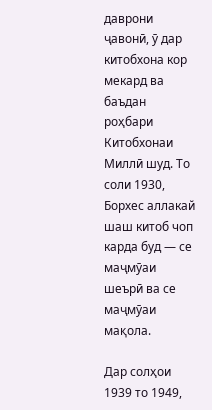даврони ҷавонӣ, ӯ дар китобхона кор мекард ва баъдан роҳбари Китобхонаи Миллӣ шуд. То соли 1930, Борхес аллакай шаш китоб чоп карда буд — се маҷмӯаи шеърӣ ва се маҷмӯаи мақола.

Дар солҳои 1939 то 1949,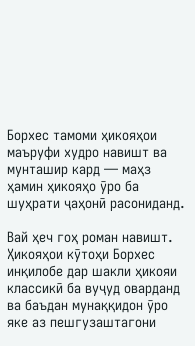Борхес тамоми ҳикояҳои маъруфи худро навишт ва мунташир кард — маҳз ҳамин ҳикояҳо ӯро ба шуҳрати ҷаҳонӣ расониданд.

Вай ҳеч гоҳ роман навишт. Ҳикояҳои кӯтоҳи Борхес инқилобе дар шакли ҳикояи классикӣ ба вуҷуд оварданд ва баъдан мунаққидон ӯро яке аз пешгузаштагони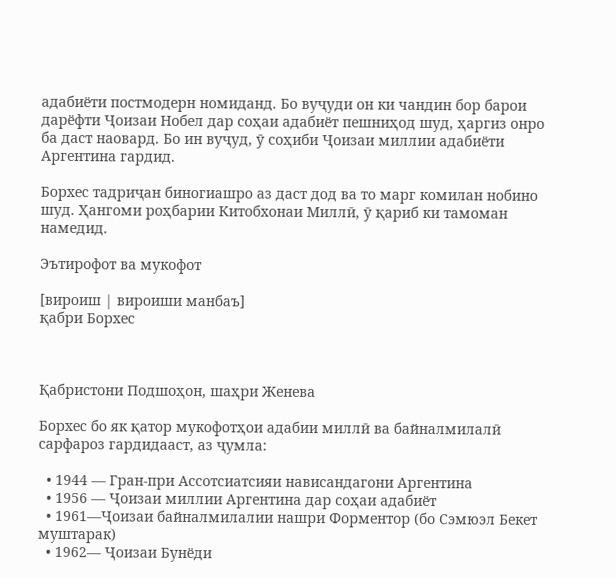адабиёти постмодерн номиданд. Бо вуҷуди он ки чандин бор барои дарёфти Ҷоизаи Нобел дар соҳаи адабиёт пешниҳод шуд, ҳаргиз онро ба даст наовард. Бо ин вуҷуд, ӯ соҳиби Ҷоизаи миллии адабиёти Аргентина гардид.

Борхес тадриҷан биногиашро аз даст дод ва то марг комилан нобино шуд. Ҳангоми роҳбарии Китобхонаи Миллӣ, ӯ қариб ки тамоман намедид.

Эътирофот ва мукофот

[вироиш | вироиши манбаъ]
қабри Борхес



Қабристони Подшоҳон, шаҳри Женева

Борхес бо як қатор мукофотҳои адабии миллӣ ва байналмилалӣ сарфароз гардидааст, аз ҷумла:

  • 1944 — Гран-при Ассотсиатсияи нависандагони Аргентина
  • 1956 — Ҷоизаи миллии Аргентина дар соҳаи адабиёт
  • 1961—Ҷоизаи байналмилалии нашри Форментор (бо Сэмюэл Бекет муштарак)
  • 1962— Ҷоизаи Бунёди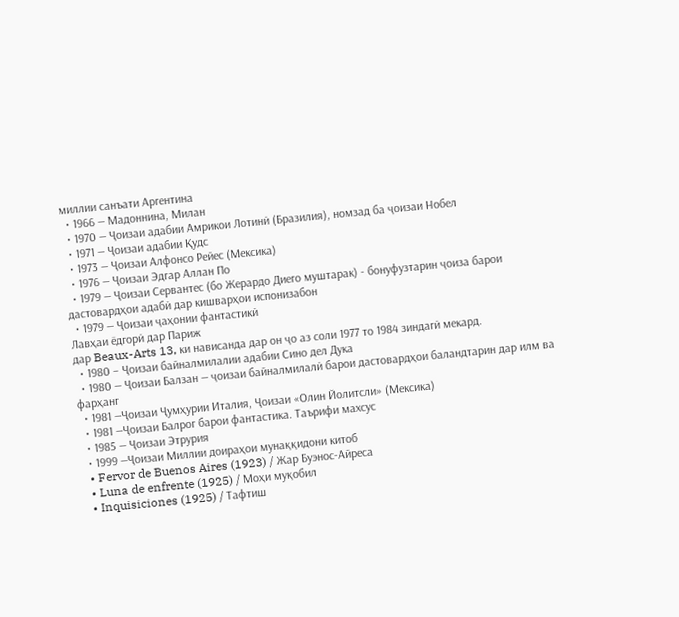миллии санъати Аргентина
  • 1966 — Мадоннина, Милан
  • 1970 — Ҷоизаи адабии Амрикои Лотинӣ (Бразилия), номзад ба ҷоизаи Нобел
  • 1971 — Ҷоизаи адабии Қудс
  • 1973 — Ҷоизаи Алфонсо Рейес (Мексика)
  • 1976 — Ҷоизаи Эдгар Аллан По
  • 1979 — Ҷоизаи Сервантес (бо Жерардо Диего муштарак) - бонуфузтарин ҷоиза барои дастовардҳои адабӣ дар кишварҳои испонизабон
  • 1979 — Ҷоизаи ҷаҳонии фантастикӣ
Лавҳаи ёдгорӣ дар Париж
дар Beaux-Arts 13, ки нависанда дар он ҷо аз соли 1977 то 1984 зиндагӣ мекард.
  • 1980 – Ҷоизаи байналмилалии адабии Сино дел Дука
  • 1980 — Ҷоизаи Балзан — ҷоизаи байналмилалӣ барои дастовардҳои баландтарин дар илм ва фарҳанг
  • 1981 —Ҷоизаи Ҷумҳурии Италия, Ҷоизаи «Олин Йолитсли» (Мексика)
  • 1981 —Ҷоизаи Балрог барои фантастика. Таърифи махсус
  • 1985 — Ҷоизаи Этрурия
  • 1999 —Ҷоизаи Миллии доираҳои мунаққидони китоб
  • Fervor de Buenos Aires (1923) / Жар Буэнос-Айреса
  • Luna de enfrente (1925) / Моҳи муқобил
  • Inquisiciones (1925) / Тафтиш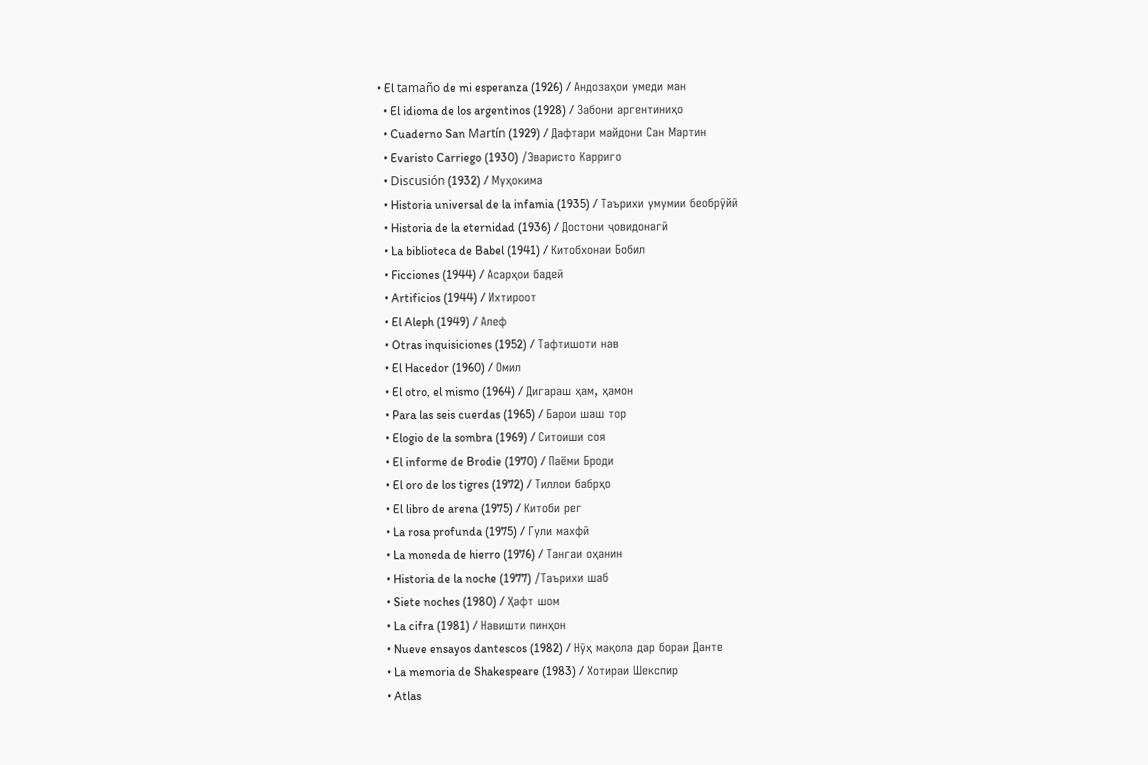• El tamaño de mi esperanza (1926) / Андозаҳои умеди ман
  • El idioma de los argentinos (1928) / Забони аргентиниҳо
  • Cuaderno San Martín (1929) / Дафтари майдони Сан Мартин
  • Evaristo Carriego (1930) /Эваристо Карриго
  • Discusión (1932) / Муҳокима
  • Historia universal de la infamia (1935) / Таърихи умумии беобрӯйӣ
  • Historia de la eternidad (1936) / Достони ҷовидонагӣ
  • La biblioteca de Babel (1941) / Китобхонаи Бобил
  • Ficciones (1944) / Асарҳои бадеӣ
  • Artificios (1944) / Ихтироот
  • El Aleph (1949) / Алеф
  • Otras inquisiciones (1952) / Тафтишоти нав
  • El Hacedor (1960) / Омил
  • El otro, el mismo (1964) / Дигараш ҳам, ҳамон
  • Para las seis cuerdas (1965) / Барои шаш тор
  • Elogio de la sombra (1969) / Ситоиши соя
  • El informe de Brodie (1970) / Паёми Броди
  • El oro de los tigres (1972) / Тиллои бабрҳо
  • El libro de arena (1975) / Китоби рег
  • La rosa profunda (1975) / Гули махфӣ
  • La moneda de hierro (1976) / Тангаи оҳанин
  • Historia de la noche (1977) /Таърихи шаб
  • Siete noches (1980) / Ҳафт шом
  • La cifra (1981) / Навишти пинҳон
  • Nueve ensayos dantescos (1982) / Нӯҳ мақола дар бораи Данте
  • La memoria de Shakespeare (1983) / Хотираи Шекспир
  • Atlas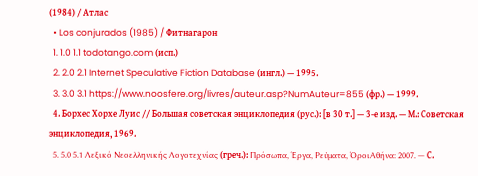(1984) / Атлас
  • Los conjurados (1985) / Фитнагарон
  1. 1.0 1.1 todotango.com (исп.)
  2. 2.0 2.1 Internet Speculative Fiction Database (ингл.) — 1995.
  3. 3.0 3.1 https://www.noosfere.org/livres/auteur.asp?NumAuteur=855 (фр.) — 1999.
  4. Борхес Хорхе Луис // Большая советская энциклопедия (рус.): [в 30 т.] — 3-е изд. — М.: Советская энциклопедия, 1969.
  5. 5.0 5.1 Λεξικό Νεοελληνικής Λογοτεχνίας (греч.): Πρόσωπα, Έργα, Ρεύµατα, ΌροιΑθήνα: 2007. — С.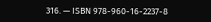316. — ISBN 978-960-16-2237-8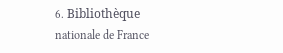6. Bibliothèque nationale de France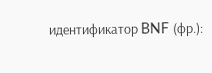идентификатор BNF (фр.):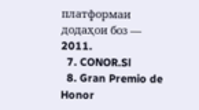платформаи додаҳои боз — 2011.
  7. CONOR.Sl
  8. Gran Premio de Honor